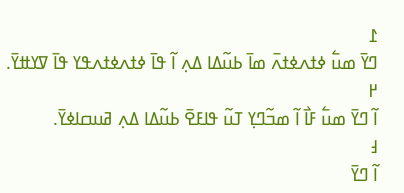߁
ߣߌ߫ ߘߎ߱ ߦߙߍߦߙߍ߫ ߘߊ߫ ߕߎ߬ߡߊ ߡߍ߲ ߊ߬ ߟߊ߫ ߦߙߍߦߙߍߟߌ ߟߊ߫ ߜߌߚߌ߫.
߂
ߊ߬ ߣߌ߫ ߘߎ߱ ߓߊ߯ ߊ߬ ߘߏ߬ߣߌ߲ ߠߎ߬ ߟߊߓߐ߫ ߕߎ߬ߡߊ ߡߍ߲ ߥߎߛߊߦߌ߫.
߃
ߊ߬ ߣߌ߫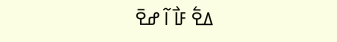ߡߐ߱ ߓߊ߯ ߊ߬ ߝߐ߫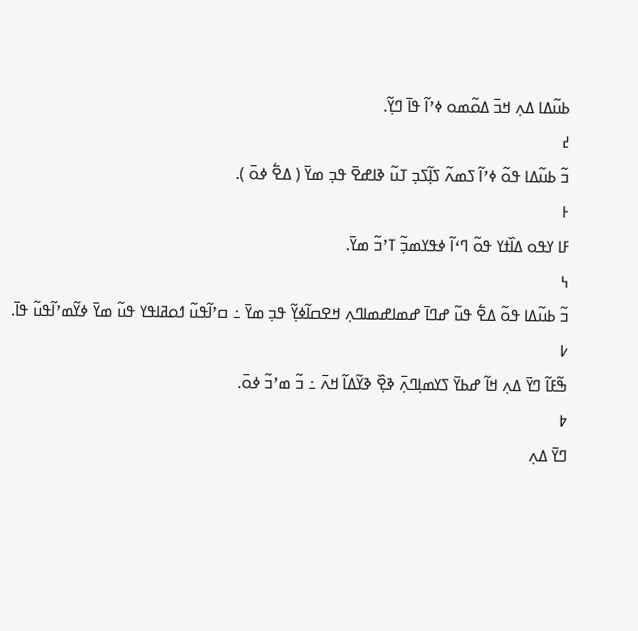ߕߎ߬ߡߊ ߡߍ߲ ߞߏ߫ ߡߋ߬ߘߋ ߦߴߊ߬ ߟߊ߫ ߣߌ߲߬.
߄
ߏ߬ ߕߎ߬ߡߊ ߟߋ߬ ߦߴߊ߬ ߖߘߍ߬ ߖߊ߲߬ߖߏ߲ ߠߎ߬ ߢߊߝߐ߫ ߟߏ߲ ߘߌ߫ ( ߡߐ߱ ߦߋ߫ ).
߅
ߓߊ ߌߟߋ ߡߊ߰ߙߌ ߟߋ߬ ߣߵߊ߬ ߦߟߌߘߏ߲߬ ߠߴߏ߬ ߘߌ߫.
߆
ߏ߬ ߕߎ߬ߡߊ ߟߋ߬ ߡߐ߱ ߟߎ߬ ߝߣߊ߫ ߝߘߊߝߘߊߣߍ߲ ߞߐߛߊ߬ߦߌ߲߬ ߟߏ߲ ߘߌ߫ ߸ ߛߴߊ߬ߟߎ߬ ߗߋߥߊߟߌ ߟߎ߬ ߘߌ߫ ߦߌ߬ߘߴߊ߬ߟߎ߬ ߟߊ߫.
߇
ߒ߬ߓߊ߬ ߣߌ߫ ߡߍ߲ ߞߊ߬ ߝߕߌ߫ ߖߌߘߊ߲ߣߍ߲߫ ߢߐ߲߰ ߢߌ߬ߡߊ߬ ߞߍ߫ ߸ ߏ߬ ߘߴߏ߬ ߦߋ߫.
߈
ߣߌ߫ ߡߍ߲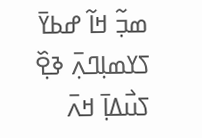ߘߏ߲߬ ߞߊ߬ ߝߕߌ߫ ߖߌߘߊ߲ߣߍ߲߫ ߢߐ߲߰ ߖߎ߯ߡߊ߲߫ ߞߍ߫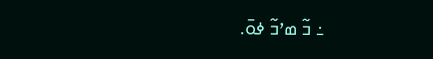߸ ߏ߬ ߘߴߏ߬ ߦߋ߫.